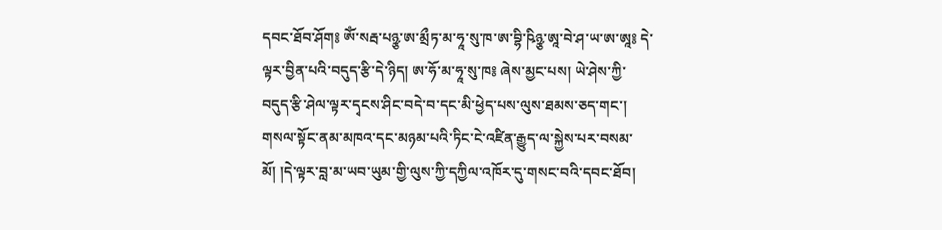དབང་ཐོབ་ཤོག༔ ཨོཾ་སརྦ་པཉྩ་ཨ་མྲྀཏ་མ་ཧཱ་སུ་ཁ་ཨ་བྷི་ཥིཉྩ་ཨཱ་བེ་ཤ་ཡ་ཨ་ཨཱ༔ དེ་ལྟར་བྱིན་པའི་བདུད་རྩི་དེ་ཉིད། ཨ་ཧོ་མ་ཧཱ་སུ་ཁ༔ ཞེས་མྱང་པས། ཡེ་ཤེས་ཀྱི་བདུད་རྩི་ཤེལ་ལྟར་དྭངས་ཤིང་བདེ་བ་དང་མི་ཕྱེད་པས་ལུས་ཐམས་ཅད་གང་། གསལ་སྟོང་ནམ་མཁའ་དང་མཉམ་པའི་ཏིང་ངེ་འཛིན་རྒྱུད་ལ་སྐྱེས་པར་བསམ་མོ། །དེ་ལྟར་བླ་མ་ཡབ་ཡུམ་གྱི་ལུས་ཀྱི་དཀྱིལ་འཁོར་དུ་གསང་བའི་དབང་ཐོབ།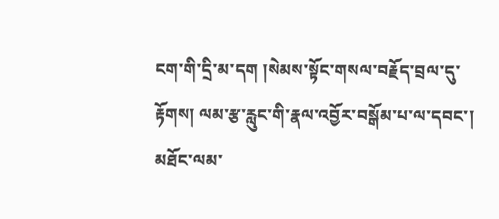ངག་གི་དྲི་མ་དག །སེམས་སྟོང་གསལ་བརྗོད་བྲལ་དུ་རྟོགས། ལམ་རྩ་རླུང་གི་རྣལ་འབྱོར་བསྒོམ་པ་ལ་དབང་། མཐོང་ལམ་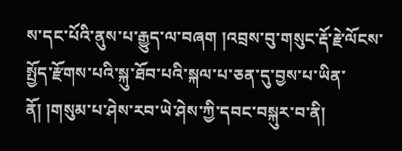ས་དང་པོའི་ནུས་པ་རྒྱུད་ལ་བཞག །འབྲས་བུ་གསུང་རྡོ་རྗེ་ལོངས་སྤྱོད་རྫོགས་པའི་སྐུ་ཐོབ་པའི་སྐལ་པ་ཅན་དུ་བྱས་པ་ཡིན་ནོ། །གསུམ་པ་ཤེས་རབ་ཡེ་ཤེས་ཀྱི་དབང་བསྐུར་བ་ནི།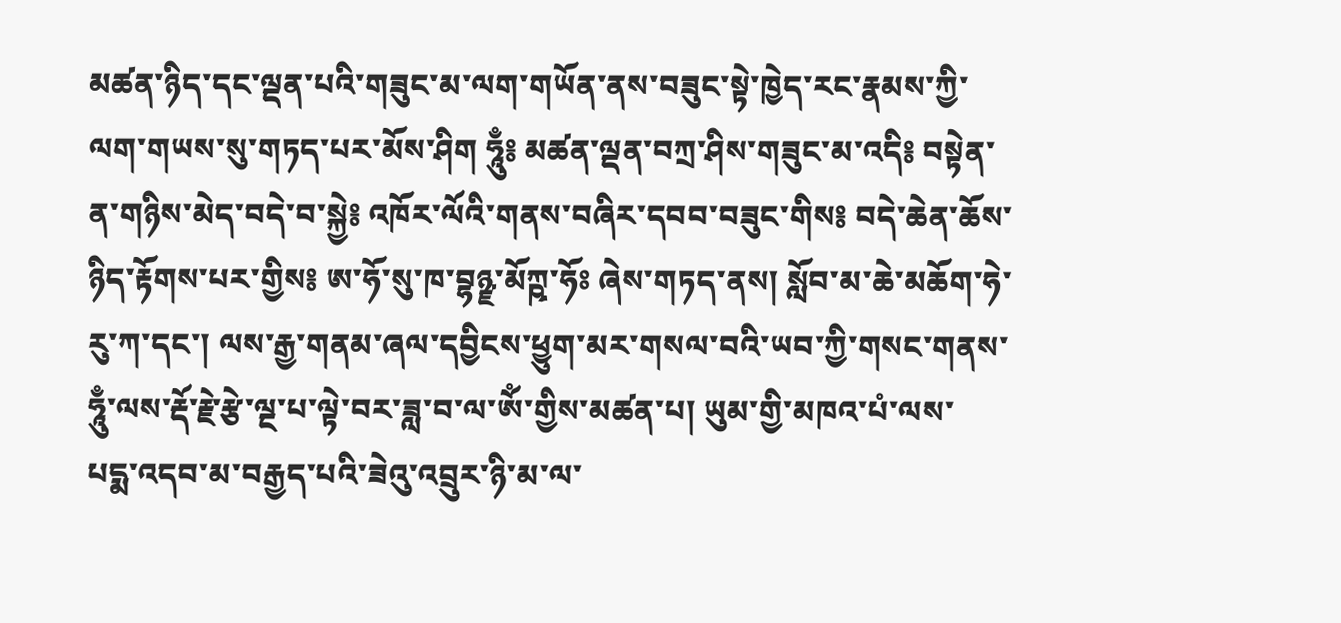མཚན་ཉིད་དང་ལྡན་པའི་གཟུང་མ་ལག་གཡོན་ནས་བཟུང་སྟེ་ཁྱེད་རང་རྣམས་ཀྱི་ལག་གཡས་སུ་གཏད་པར་མོས་ཤིག ཧཱུྃ༔ མཚན་ལྡན་བཀྲ་ཤིས་གཟུང་མ་འདི༔ བསྟེན་ན་གཉིས་མེད་བདེ་བ་སྐྱེ༔ འཁོར་ལོའི་གནས་བཞིར་དབབ་བཟུང་གིས༔ བདེ་ཆེན་ཆོས་ཉིད་རྟོགས་པར་གྱིས༔ ཨ་ཧོ་སུ་ཁ་བྷཉྫ་མོཀྵ་ཧོཿ ཞེས་གཏད་ནས། སློབ་མ་ཆེ་མཆོག་ཧེ་རུ་ཀ་དང་། ལས་རྒྱ་གནམ་ཞལ་དབྱིངས་ཕྱུག་མར་གསལ་བའི་ཡབ་ཀྱི་གསང་གནས་ཧཱུྃ་ལས་རྡོ་རྗེ་རྩེ་ལྔ་པ་ལྟེ་བར་ཟླ་བ་ལ་ཨོཾ་གྱིས་མཚན་པ། ཡུམ་གྱི་མཁའ་པཾ་ལས་པདྨ་འདབ་མ་བརྒྱད་པའི་ཟེའུ་འབྲུར་ཉི་མ་ལ་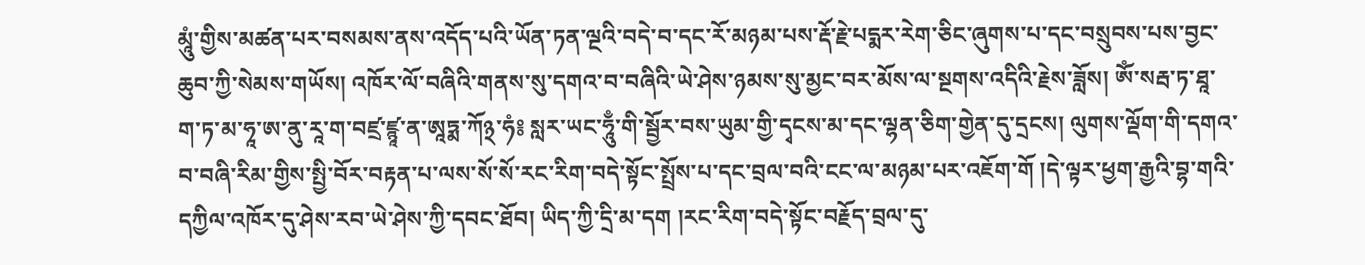མཱུཾ་གྱིས་མཚན་པར་བསམས་ནས་འདོད་པའི་ཡོན་ཏན་ལྔའི་བདེ་བ་དང་རོ་མཉམ་པས་རྡོ་རྗེ་པདྨར་རེག་ཅིང་ཞུགས་པ་དང་བསྲུབས་པས་བྱང་ཆུབ་ཀྱི་སེམས་གཡོས། འཁོར་ལོ་བཞིའི་གནས་སུ་དགའ་བ་བཞིའི་ཡེ་ཤེས་ཉམས་སུ་མྱང་བར་མོས་ལ་སྔགས་འདིའི་རྗེས་ཟློས། ཨོཾ་སརྦ་ཏ་ཐཱ་ག་ཏ་མ་ཧཱ་ཨ་ནུ་རཱ་ག་བཛྲ་ཛྙཱ་ན་ཨཱཏྨ་ཀོ྅་ཧཾ༔ སླར་ཡང་ཧཱུྃ་གི་སྦྱོར་བས་ཡུམ་གྱི་དྭངས་མ་དང་ལྷན་ཅིག་གྱེན་དུ་དྲངས། ལུགས་ལྡོག་གི་དགའ་བ་བཞི་རིམ་གྱིས་སྤྱི་བོར་བརྟན་པ་ལས་སོ་སོ་རང་རིག་བདེ་སྟོང་སྤྲོས་པ་དང་བྲལ་བའི་ངང་ལ་མཉམ་པར་འཇོག་གོ །དེ་ལྟར་ཕྱག་རྒྱའི་བྷ་གའི་དཀྱིལ་འཁོར་དུ་ཤེས་རབ་ཡེ་ཤེས་ཀྱི་དབང་ཐོབ། ཡིད་ཀྱི་དྲི་མ་དག །རང་རིག་བདེ་སྟོང་བརྗོད་བྲལ་དུ་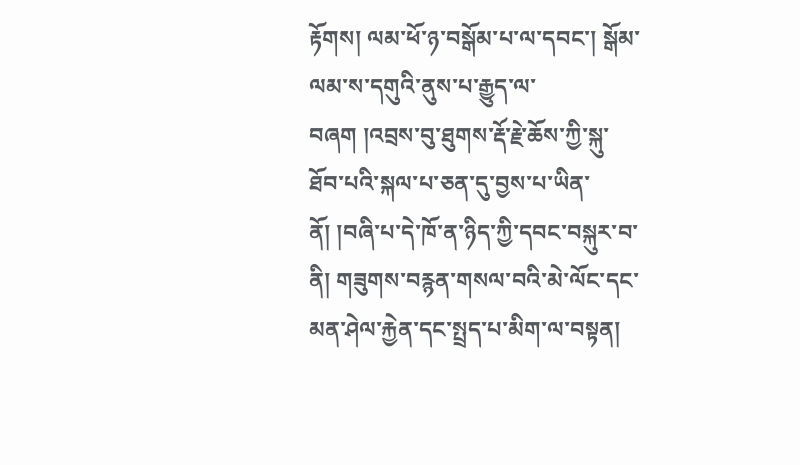རྟོགས། ལམ་ཕོ་ཉ་བསྒོམ་པ་ལ་དབང་། སྒོམ་ལམ་ས་དགུའི་ནུས་པ་རྒྱུད་ལ་བཞག །འབྲས་བུ་ཐུགས་རྡོ་རྗེ་ཆོས་ཀྱི་སྐུ་ཐོབ་པའི་སྐལ་པ་ཅན་དུ་བྱས་པ་ཡིན་ནོ། །བཞི་པ་དེ་ཁོ་ན་ཉིད་ཀྱི་དབང་བསྐུར་བ་ནི། གཟུགས་བརྙན་གསལ་བའི་མེ་ལོང་དང་མན་ཤེལ་རྐྱེན་དང་སྤྲད་པ་མིག་ལ་བསྟན།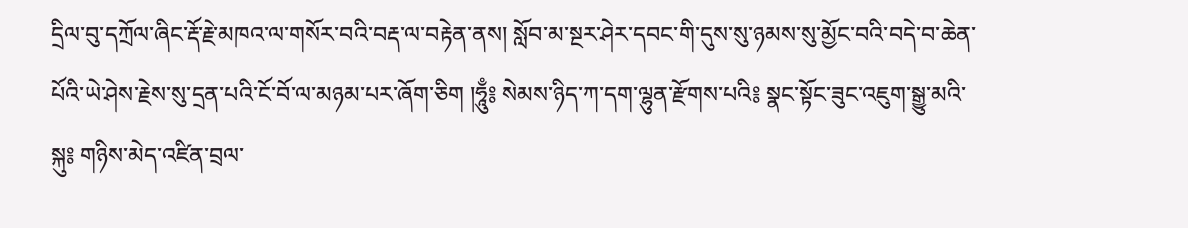དྲིལ་བུ་དཀྲོལ་ཞིང་རྡོ་རྗེ་མཁའ་ལ་གསོར་བའི་བརྡ་ལ་བརྟེན་ནས། སློབ་མ་སྔར་ཤེར་དབང་གི་དུས་སུ་ཉམས་སུ་མྱོང་བའི་བདེ་བ་ཆེན་པོའི་ཡེ་ཤེས་རྗེས་སུ་དྲན་པའི་ངོ་བོ་ལ་མཉམ་པར་ཞོག་ཅིག །ཧཱུྃ༔ སེམས་ཉིད་ཀ་དག་ལྷུན་རྫོགས་པའི༔ སྣང་སྟོང་ཟུང་འཇུག་སྒྱུ་མའི་སྐུ༔ གཉིས་མེད་འཛིན་བྲལ་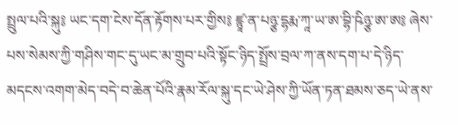སྤྲུལ་པའི་སྐུ༔ ཡང་དག་ངེས་དོན་རྟོགས་པར་གྱིས༔ ཛྙཱ་ན་པཉྩ་དྷརྨ་ཀཱ་ཡ་ཨ་བྷི་ཥིཉྩ་ཨ་ཨ༔ ཞེས་པས་སེམས་ཀྱི་གཤིས་གང་དུ་ཡང་མ་གྲུབ་པའི་སྟོང་ཉིད་སྤྲོས་བྲལ་ཀ་ནས་དག་པ་དེ་ཉིད་མདངས་འགག་མེད་བདེ་བ་ཆེན་པོའི་རྣམ་རོལ་སྐུ་དང་ཡེ་ཤེས་ཀྱི་ཡོན་ཏན་ཐམས་ཅད་ཡེ་ནས་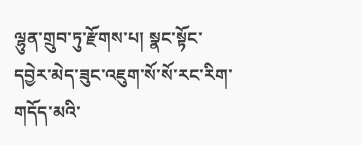ལྷུན་གྲུབ་ཏུ་རྫོགས་པ། སྣང་སྟོང་དབྱེར་མེད་ཟུང་འཇུག་སོ་སོ་རང་རིག་གདོད་མའི་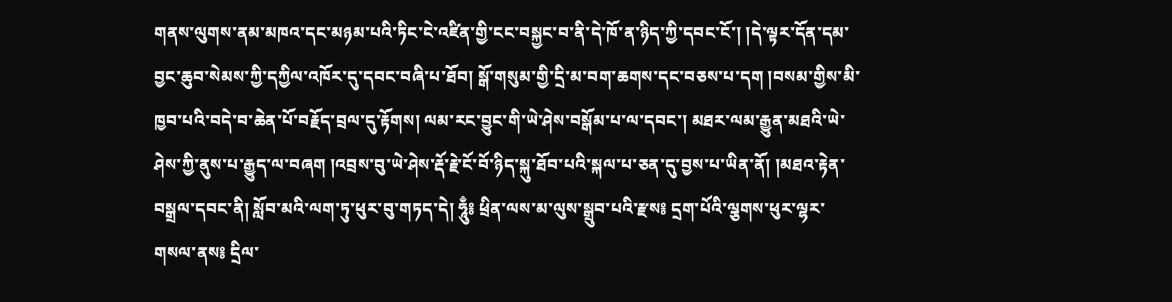གནས་ལུགས་ནམ་མཁའ་དང་མཉམ་པའི་ཏིང་ངེ་འཛིན་གྱི་ངང་བསྐྱང་བ་ནི་དེ་ཁོ་ན་ཉིད་ཀྱི་དབང་ངོ་། །དེ་ལྟར་དོན་དམ་བྱང་ཆུབ་སེམས་ཀྱི་དཀྱིལ་འཁོར་དུ་དབང་བཞི་པ་ཐོབ། སྒོ་གསུམ་གྱི་དྲི་མ་བག་ཆགས་དང་བཅས་པ་དག །བསམ་གྱིས་མི་ཁྱབ་པའི་བདེ་བ་ཆེན་པོ་བརྗོད་བྲལ་དུ་རྟོགས། ལམ་རང་བྱུང་གི་ཡེ་ཤེས་བསྒོམ་པ་ལ་དབང་། མཐར་ལམ་རྒྱུན་མཐའི་ཡེ་ཤེས་ཀྱི་ནུས་པ་རྒྱུད་ལ་བཞག །འབྲས་བུ་ཡེ་ཤེས་རྡོ་རྗེ་ངོ་བོ་ཉིད་སྐུ་ཐོབ་པའི་སྐལ་པ་ཅན་དུ་བྱས་པ་ཡིན་ནོ། །མཐའ་རྟེན་བསྒྲལ་དབང་ནི། སློབ་མའི་ལག་ཏུ་ཕུར་བུ་གཏད་དེ། ཧཱུྃ༔ ཕྲིན་ལས་མ་ལུས་སྒྲུབ་པའི་རྫས༔ དྲག་པོའི་ལྕགས་ཕུར་ལྷར་གསལ་ནས༔ དྲིལ་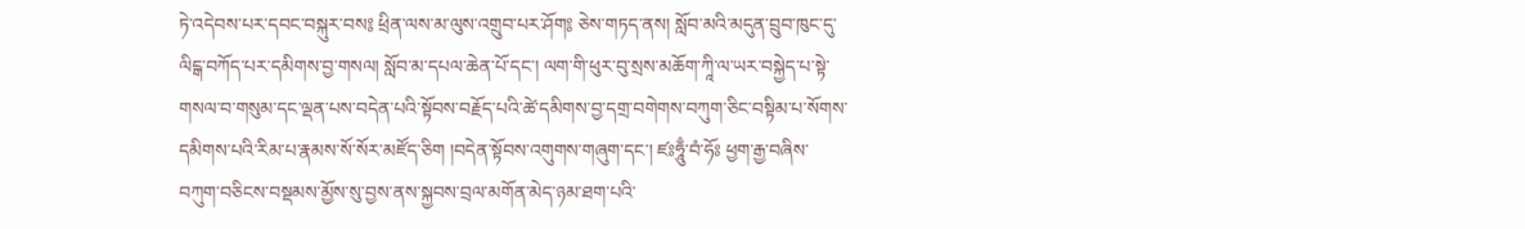ཏེ་འདེབས་པར་དབང་བསྐུར་བས༔ ཕྲིན་ལས་མ་ལུས་འགྲུབ་པར་ཤོག༔ ཅེས་གཏད་ནས། སློབ་མའི་མདུན་བྲུབ་ཁུང་དུ་ལིངྒ་བཀོད་པར་དམིགས་བྱ་གསལ། སློབ་མ་དཔལ་ཆེན་པོ་དང་། ལག་གི་ཕུར་བུ་སྲས་མཆོག་ཀཱི་ལ་ཡར་བསྐྱེད་པ་སྟེ་གསལ་བ་གསུམ་དང་ལྡན་པས་བདེན་པའི་སྟོབས་བརྗོད་པའི་ཚེ་དམིགས་བྱ་དགྲ་བགེགས་བཀུག་ཅིང་བསྟིམ་པ་སོགས་དམིགས་པའི་རིམ་པ་རྣམས་སོ་སོར་མཛོད་ཅིག །བདེན་སྟོབས་འགུགས་གཞུག་དང་། ཛཿཧཱུྃ་བཾ་ཧོཿ ཕྱག་རྒྱ་བཞིས་བཀུག་བཅིངས་བསྡམས་མྱོས་སུ་བྱས་ནས་སྐྱབས་བྲལ་མགོན་མེད་ཉམ་ཐག་པའི་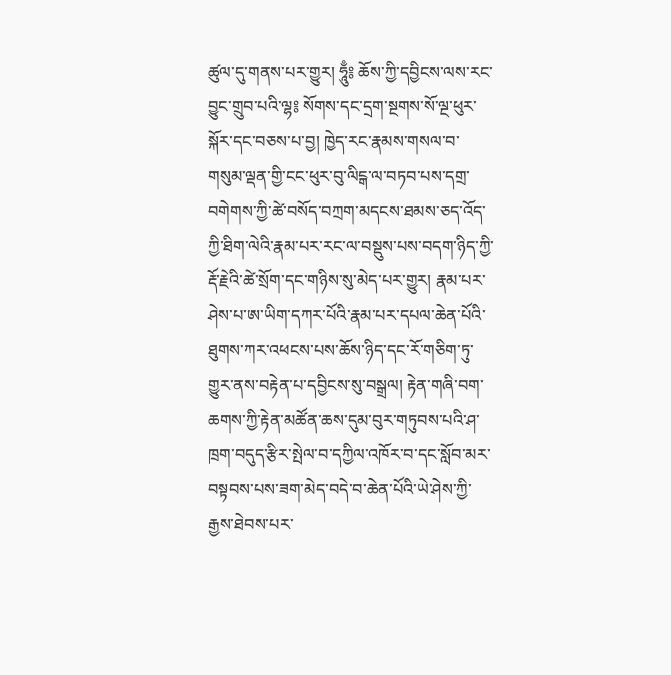ཚུལ་དུ་གནས་པར་གྱུར། ཧཱུྃ༔ ཆོས་ཀྱི་དབྱིངས་ལས་རང་བྱུང་གྲུབ་པའི་ལྷ༔ སོགས་དང་དྲག་སྔགས་སོ་ལྔ་ཕུར་སྐོར་དང་བཅས་པ་བྱ། ཁྱེད་རང་རྣམས་གསལ་བ་གསུམ་ལྡན་གྱི་ངང་ཕུར་བུ་ལིངྒ་ལ་བཏབ་པས་དགྲ་བགེགས་ཀྱི་ཚེ་བསོད་བཀྲག་མདངས་ཐམས་ཅད་འོད་ཀྱི་ཐིག་ལེའི་རྣམ་པར་རང་ལ་བསྡུས་པས་བདག་ཉིད་ཀྱི་རྡོ་རྗེའི་ཚེ་སྲོག་དང་གཉིས་སུ་མེད་པར་གྱུར། རྣམ་པར་ཤེས་པ་ཨ་ཡིག་དཀར་པོའི་རྣམ་པར་དཔལ་ཆེན་པོའི་ཐུགས་ཀར་འཕངས་པས་ཆོས་ཉིད་དང་རོ་གཅིག་ཏུ་གྱུར་ནས་བརྟེན་པ་དབྱིངས་སུ་བསྒྲལ། རྟེན་གཞི་བག་ཆགས་ཀྱི་རྟེན་མཚོན་ཆས་དུམ་བུར་གཏུབས་པའི་ཤ་ཁྲག་བདུད་རྩིར་སྤེལ་བ་དཀྱིལ་འཁོར་བ་དང་སློབ་མར་བསྟབས་པས་ཟག་མེད་བདེ་བ་ཆེན་པོའི་ཡེ་ཤེས་ཀྱི་རྒྱས་ཐེབས་པར་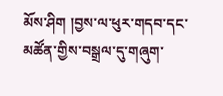མོས་ཤིག །བྱས་ལ་ཕུར་གདབ་དང་མཚོན་གྱིས་བསྒྲལ་དུ་གཞུག་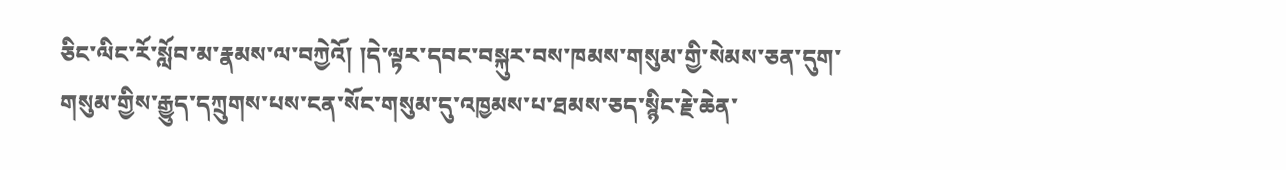ཅིང་ལིང་རོ་སློབ་མ་རྣམས་ལ་བཀྱེའོ། །དེ་ལྟར་དབང་བསྐུར་བས་ཁམས་གསུམ་གྱི་སེམས་ཅན་དུག་གསུམ་གྱིས་རྒྱུད་དཀྲུགས་པས་ངན་སོང་གསུམ་དུ་འཁྱམས་པ་ཐམས་ཅད་སྙིང་རྗེ་ཆེན་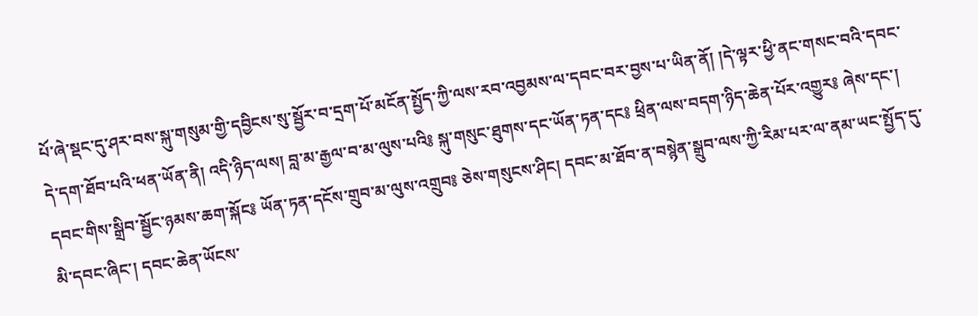པོ་ཞེ་སྡང་དུ་ཤར་བས་སྐུ་གསུམ་གྱི་དབྱིངས་སུ་སྦྱོར་བ་དྲག་པོ་མངོན་སྤྱོད་ཀྱི་ལས་རབ་འབྱམས་ལ་དབང་བར་བྱས་པ་ཡིན་ནོ། །དེ་ལྟར་ཕྱི་ནང་གསང་བའི་དབང་དེ་དག་ཐོབ་པའི་ཕན་ཡོན་ནི། འདི་ཉིད་ལས། བླ་མ་རྒྱལ་བ་མ་ལུས་པའི༔ སྐུ་གསུང་ཐུགས་དང་ཡོན་ཏན་དང༔ ཕྲིན་ལས་བདག་ཉིད་ཆེན་པོར་འགྱུར༔ ཞེས་དང་། དབང་གིས་སྒྲིབ་སྦྱོང་ཉམས་ཆག་སྐོང༔ ཡོན་ཏན་དངོས་གྲུབ་མ་ལུས་འགྲུབ༔ ཅེས་གསུངས་ཤིང། དབང་མ་ཐོབ་ན་བསྙེན་སྒྲུབ་ལས་ཀྱི་རིམ་པར་ལ་ནམ་ཡང་སྤྱོད་དུ་མི་དབང་ཞིང་། དབང་ཆེན་ཡོངས་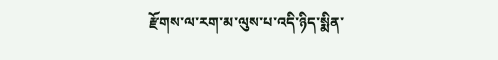རྫོགས་ལ་རག་མ་ལུས་པ་འདི་ཉིད་སྨིན་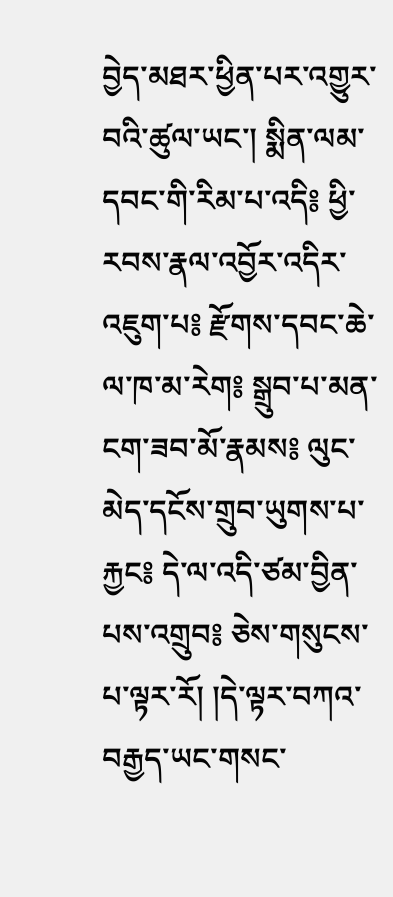བྱེད་མཐར་ཕྱིན་པར་འགྱུར་བའི་ཚུལ་ཡང་། སྨིན་ལམ་དབང་གི་རིམ་པ་འདི༔ ཕྱི་རབས་རྣལ་འབྱོར་འདིར་འཇུག་པ༔ རྫོགས་དབང་ཆེ་ལ་ཁ་མ་རེག༔ སྒྲུབ་པ་མན་ངག་ཟབ་མོ་རྣམས༔ ལུང་མེད་དངོས་གྲུབ་ཡུགས་པ་རྐྱང༔ དེ་ལ་འདི་ཙམ་བྱིན་པས་འགྲུབ༔ ཅེས་གསུངས་པ་ལྟར་རོ། །དེ་ལྟར་བཀའ་བརྒྱད་ཡང་གསང་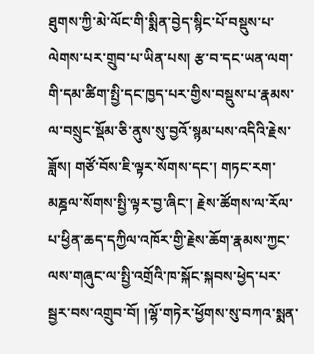ཐུགས་ཀྱི་མེ་ལོང་གི་སྨིན་བྱེད་སྙིང་པོ་བསྡུས་པ་ལེགས་པར་གྲུབ་པ་ཡིན་པས། རྩ་བ་དང་ཡན་ལག་གི་དམ་ཚིག་སྤྱི་དང་ཁྱད་པར་གྱིས་བསྡུས་པ་རྣམས་ལ་བསྲུང་སྡོམ་ཅི་ནུས་སུ་བྱའོ་སྙམ་པས་འདིའི་རྗེས་ཟློས། གཙོ་བོས་ཇི་ལྟར་སོགས་དང་། གཏང་རག་མཎྜལ་སོགས་སྤྱི་ལྟར་བྱ་ཞིང་། རྗེས་ཚོགས་ལ་རོལ་པ་ཕྱིན་ཆད་དཀྱིལ་འཁོར་གྱི་རྗེས་ཆོག་རྣམས་ཀྱང་ལས་གཞུང་ལ་སྤྱི་འགྲོའི་ཁ་སྐོང་སྐབས་ཕྱེད་པར་སྦྱར་བས་འགྲུབ་བོ། །ལྷོ་གཏེར་ཕྱོགས་སུ་བཀའ་སྨན་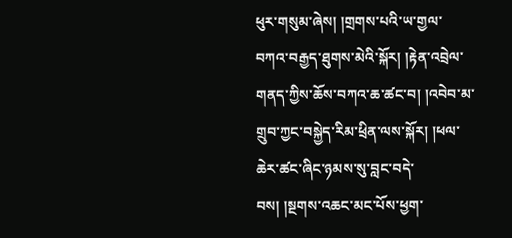ཕུར་གསུམ་ཞེས། །གྲགས་པའི་ཡ་གྱལ་བཀའ་བརྒྱད་ཐུགས་མེའི་སྐོར། །རྟེན་འབྲེལ་གནད་ཀྱིས་ཆོས་བཀའ་ཆ་ཚང་བ། །འབེབ་མ་གྲུབ་ཀྱང་བསྐྱེད་རིམ་ཕྲིན་ལས་སྐོར། །ཕལ་ཆེར་ཚང་ཞིང་ཉམས་སུ་བླང་བདེ་བས། །སྔགས་འཆང་མང་པོས་ཕྱག་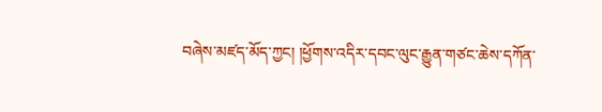བཞེས་མཛད་མོད་ཀྱང། །ཕྱོགས་འདིར་དབང་ལུང་རྒྱུན་གཙང་ཆེས་དཀོན་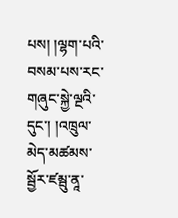པས། །ལྷག་པའི་བསམ་པས་རང་གཞུང་སྐྱེ་ལྔའི་དུང་། །འཁྲུལ་མེད་མཚམས་སྦྱོར་ཛམྦུ་ནཱ་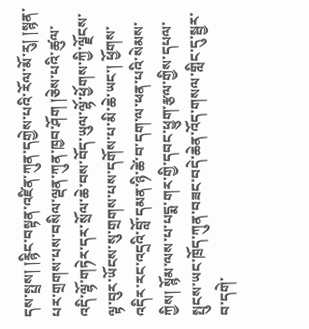དས་སྤྲས། །རྙིང་བསྟན་འཛིན་ཀུན་དགྱེས་པའི་རོལ་མོ་རུ། །སྙན་པར་གྲགས་པས་བསིལ་ལྡན་ཀུན་ཁྱབ་ཤོག །ཅེས་པའི་ཚུལ་འདི་ལྷོ་གཏེར་དར་སྲོལ་ཆེ་བས་བོད་ཡུལ་ལྷོ་ཕྱོགས་ཀྱི་ལྗོངས་ལྟ་བུར་ཡོངས་སུ་གྲགས་པས་དགོས་པ་མི་ཆེ་ཡང་། ཕྱོགས་འདིར་རང་འདྲའི་བློ་དམན་ཉི་ཚེ་བ་དག་ལ་ཕན་པའི་སེམས་ཀྱིས། སྙོམ་ལས་པ་པདྨ་གར་གྱི་དབང་ཕྱུག་རྩལ་གྱིས་དཔལ་སྤུངས་ཡང་ཁྲོད་ཀུན་བཟང་བདེ་ཆེན་འོད་གསལ་གླིང་དུ་སྦྱར་བ་དགེ་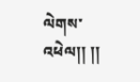ལེགས་འཕེལ།། །།